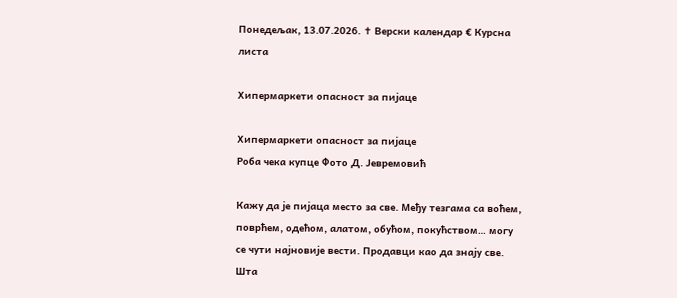Понедељак, 13.07.2026. ✝ Верски календар € Курсна листа

Хипермаркети опасност за пијаце

Хипермаркети опасност за пијаце
Роба чека купце Фото Д. Јевремовић

Кажу да је пијаца место за све. Mеђу тезгама са воћем, поврћем, одећом, алатом, обућом, покућством… могу се чути најновије вести. Продавци као да знају све. Шта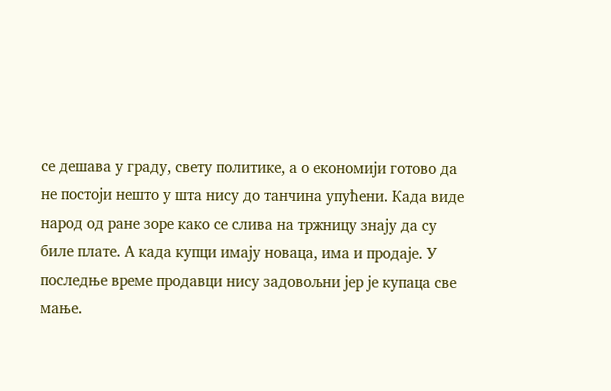се дешава у граду, свету политике, а о економији готово да не постоји нешто у шта нису до танчина упућени. Када виде народ од ране зоре како се слива на тржницу знају да су биле плате. А када купци имају новаца, има и продаје. У последње време продавци нису задовољни јер је купаца све мање.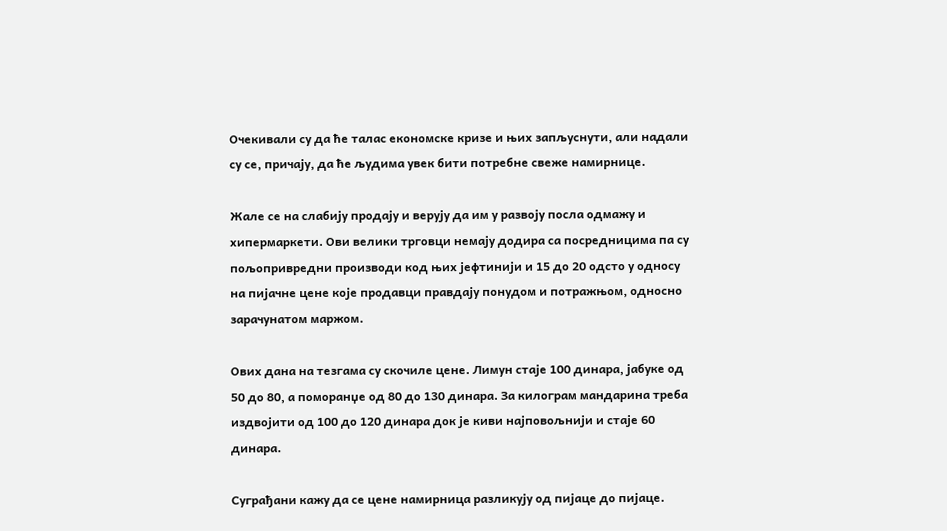Очекивали су да ће талас економске кризе и њих запљуснути, али надали су се, причају, да ће људима увек бити потребне свеже намирнице.

Жале се на слабију продају и верују да им у развоју посла одмажу и хипермаркети. Ови велики трговци немају додира са посредницима па су пољопривредни производи код њих јефтинији и 15 до 20 одсто у односу на пијачне цене које продавци правдају понудом и потражњом, односно зарачунатом маржом.

Ових дана на тезгама су скочиле цене. Лимун стаје 100 динара, јабуке од 50 до 80, а поморанџе од 80 до 130 динара. За килограм мандарина треба издвојити од 100 до 120 динара док је киви најповољнији и стаје 60 динара.

Суграђани кажу да се цене намирница разликују од пијаце до пијаце.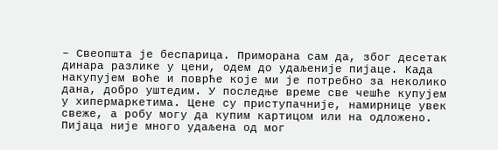– Свеопшта је беспарица. Приморана сам да, због десетак динара разлике у цени, одем до удаљеније пијаце. Када накупујем воће и поврће које ми је потребно за неколико дана, добро уштедим. У последње време све чешће купујем у хипермаркетима. Цене су приступачније, намирнице увек свеже, а робу могу да купим картицом или на одложено. Пијаца није много удаљена од мог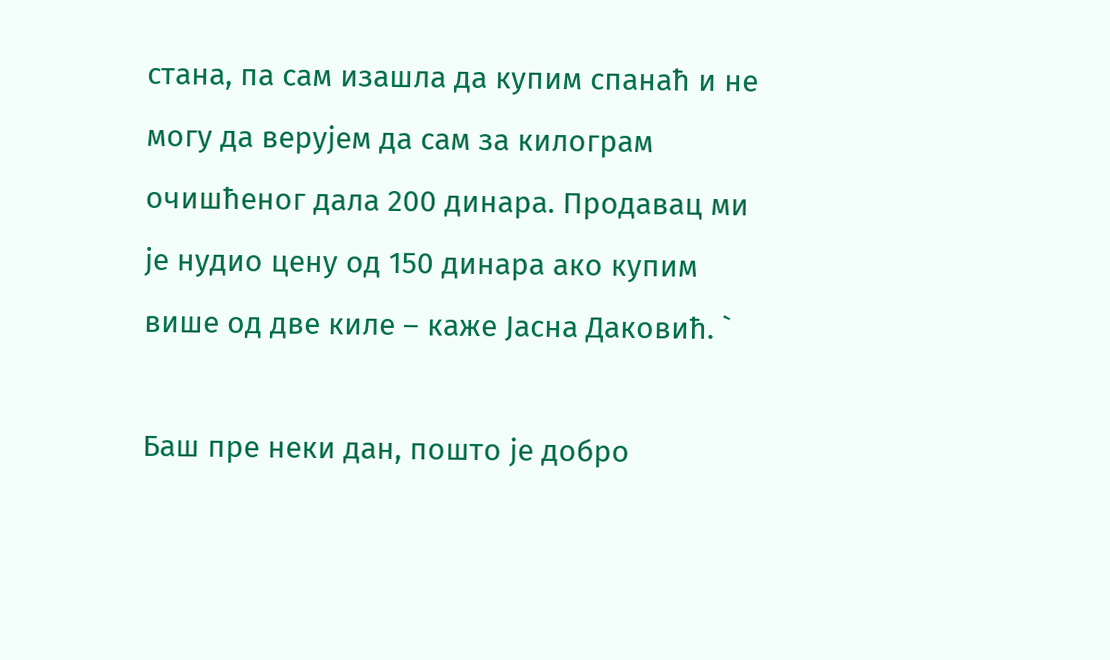стана, па сам изашла да купим спанаћ и не могу да верујем да сам за килограм очишћеног дала 200 динара. Продавац ми је нудио цену од 150 динара ако купим више од две киле – каже Јасна Даковић. `

Баш пре неки дан, пошто је добро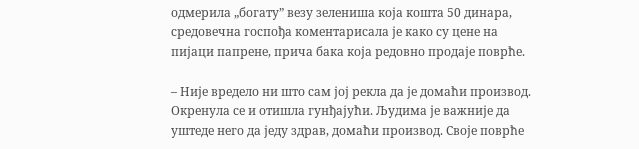одмерила „богату” везу зелениша која кошта 50 динара, средовечна госпођа коментарисала је како су цене на пијаци папрене, прича бака која редовно продаје поврће.

– Није вредело ни што сам јој рекла да је домаћи производ. Окренула се и отишла гунђајући. Људима је важније да уштеде него да једу здрав, домаћи производ. Своје поврће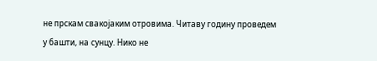не прскам свакојаким отровима. Читаву годину проведем у башти, на сунцу. Нико не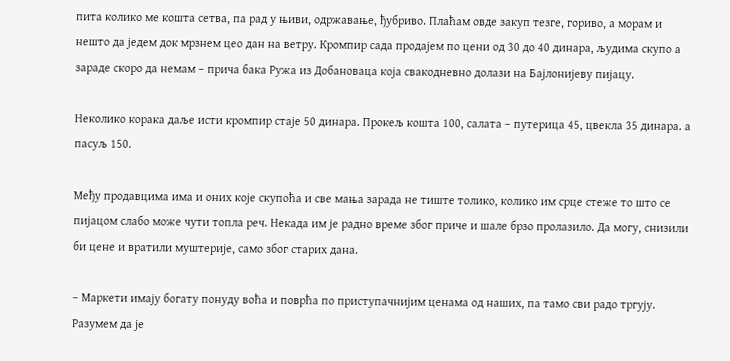пита колико ме кошта сетва, па рад у њиви, одржавање, ђубриво. Плаћам овде закуп тезге, гориво, а морам и нешто да једем док мрзнем цео дан на ветру. Кромпир сада продајем по цени од 30 до 40 динара, људима скупо а зараде скоро да немам – прича бака Ружа из Добановаца која свакодневно долази на Бајлонијеву пијацу.

Неколико корака даље исти кромпир стаје 50 динара. Прокељ кошта 100, салата – путерица 45, цвекла 35 динара. а пасуљ 150.

Међу продавцима има и оних које скупоћа и све мања зарада не тиште толико, колико им срце стеже то што се пијацом слабо може чути топла реч. Некада им је радно време због приче и шале брзо пролазило. Да могу, снизили би цене и вратили муштерије, само због старих дана.

– Маркети имају богату понуду воћа и поврћа по приступачнијим ценама од наших, па тамо сви радо тргују. Разумем да је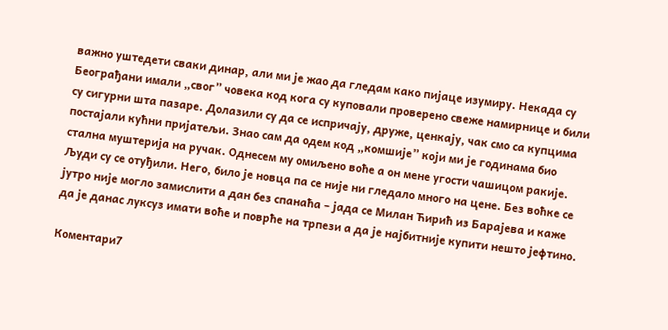важно уштедети сваки динар, али ми је жао да гледам како пијаце изумиру. Некада су Београђани имали „свог” човека код кога су куповали проверено свеже намирнице и били су сигурни шта пазаре. Долазили су да се испричају, друже, ценкају, чак смо са купцима постајали кућни пријатељи. Знао сам да одем код „комшије” који ми је годинама био стална муштерија на ручак. Однесем му омиљено воће а он мене угости чашицом ракије. Људи су се отуђили. Него, било је новца па се није ни гледало много на цене. Без воћке се јутро није могло замислити а дан без спанаћа – јада се Милан Ћирић из Барајева и каже да је данас луксуз имати воће и поврће на трпези а да је најбитније купити нешто јефтино.

Коментари7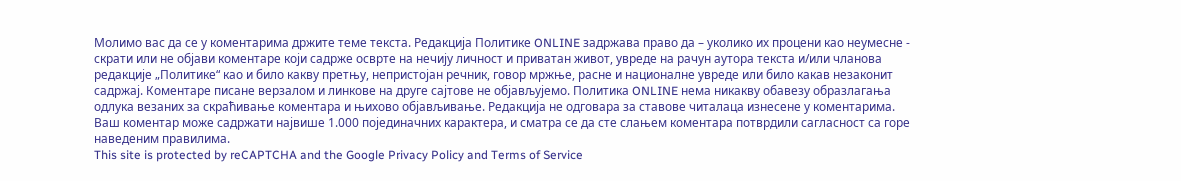Молимо вас да се у коментарима држите теме текста. Редакција Политике ONLINE задржава право да – уколико их процени као неумесне - скрати или не објави коментаре који садрже осврте на нечију личност и приватан живот, увреде на рачун аутора текста и/или чланова редакције „Политике“ као и било какву претњу, непристојан речник, говор мржње, расне и националне увреде или било какав незаконит садржај. Коментаре писане верзалом и линкове на друге сајтове не објављујемо. Политика ONLINE нема никакву обавезу образлагања одлука везаних за скраћивање коментара и њихово објављивање. Редакција не одговара за ставове читалаца изнесене у коментарима. Ваш коментар може садржати највише 1.000 појединачних карактера, и сматра се да сте слањем коментара потврдили сагласност са горе наведеним правилима.
This site is protected by reCAPTCHA and the Google Privacy Policy and Terms of Service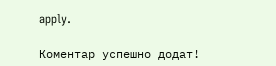apply.

Комeнтар успeшно додат!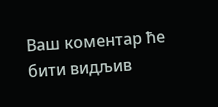Ваш комeнтар ћe бити видљив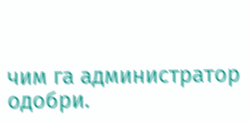чим га администратор одобри.